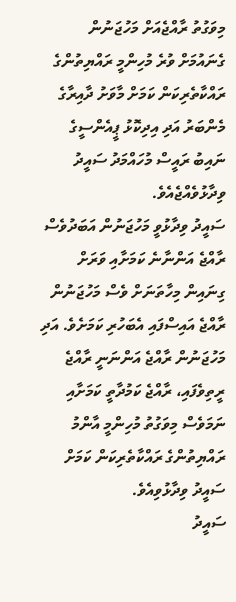މިވަގުތު ރާއްޖެއަށް މަހުޖަނުން ގެނައުމަށް ވުރެ މުހިންމީ ރައްޔިތުންގެ ރައްކާތެރިކަން ކަމަށް މާވަށު ދާއިރާގެ މެންބަރު އަދި އިދިކޮޅު ޕީއެންސީގެ ނައިބު ރައީސް މުހައްމަދު ސައީދު ވިދާޅުވެއްޖެއެވެ.
ސައީދު ވިދާޅުވީ މަހުޖަނުން އަބަދުވެސް ރާއްޖެ އަންނާނެ ކަމަށާއި ވަރަށް ގިނައިން މިހާތަނަށް ވެސް މަހުޖަނުން ރާއްޖެ އައިސްފައި އެބަހުރި ކަމަށެވެ. އަދި މަހުޖަނުން ރާއްޖެ އަންނަނީ ރާއްޖެ ރީތިވެފައި، ރާއްޖެ ކަމުދާތީ ކަމަށާއި ނަމަވެސް މިވަގުތު މުހިންމީ އާންމު ރައްޔިތުންގެ ރައްކާތެރިކަން ކަމަށް ސައީދު ވިދާޅުވިއެވެ.
ސައީދު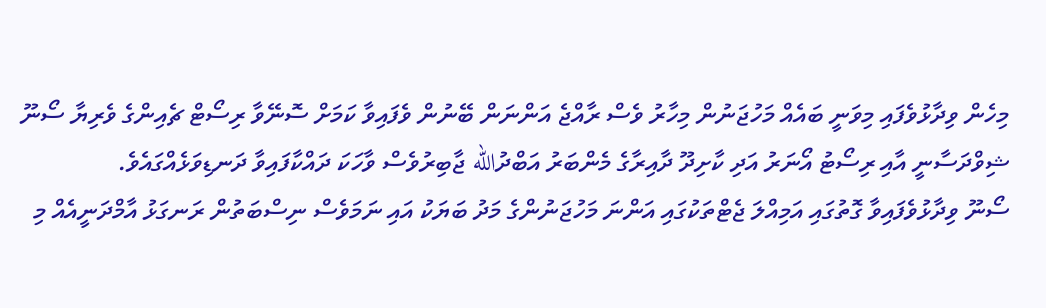މިހެން ވިދާޅުވެފައި މިވަނީ ބައެއް މަހުޖަނުން މިހާރު ވެސް ރާއްޖެ އަންނަން ބޭނުން ވެފައިވާ ކަމަށް ސޮނޭވާ ރިސޯޓް ޗެއިންގެ ވެރިޔާ ސޯނޫ ޝިވްދަސާނީ އާއި ރިސޯޓު އޯނަރު އަދި ކާށިދޫ ދާއިރާގެ މެންބަރު އަބްދުالله ޖާބިރުވެސް ވާހަކަ ދައްކާފައިވާ ދަނޑިވަޅެއްގައެވެ.
ސޯނޫ ވިދާޅުވެފައިވާ ގޮތުގައި އަމިއްލަ ޖެޓްތަކުގައި އަންނަ މަހުޖަނުންގެ މަދު ބަޔަކު އައި ނަމަވެސް ނިސްބަތުން ރަނގަޅު އާމްދަނީއެއް މި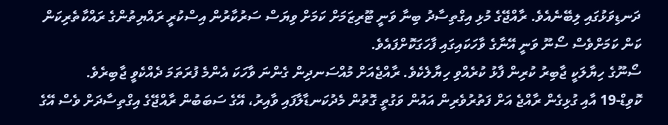ދަނޑިވަޅުގައި ލިބޭނެއެވެ. ރާއްޖޭގެ މުޅި އިގްތިސާދު ބިނާ ވަނީ ޓޫރިޒަމަށް ކަމަށް ވިޔަސް ސަރުކާރުން އިސްކުރީ ރައްޔިތުންގެ ރައްކާތެރިކަން ކަން ކަމަށްވެސް ސޯނޫ ވަނީ އޭނާގެ ވާހަކައިގައި ފާހަގަކޮށްފައެވެ.
ސޯނޫގެ ހިޔާލަކީ ޖާބިރު ކުރިން ފާޅު ކުރެއްވި ހިޔާލެކެވެ. ރާއްޖެއަށް މުއްސަނދިން ގެންނަ ވާހަކަ އެންމެ ފުރަތަމަ ދެއްކެވީ ޖާބިރެވެ.
ކޮވިޑް-19 އާއި ގުޅިގެން ރާއްޖެ އަށް ފަތުރުވެރިން އައުން ވަގުތީ ގޮތުން މެދުކަނޑާލާފައި ވާއިރު، އޭގެ ސަބަބުން ރާއްޖޭގެ އިގްތިސާދަށް ވެސް އޭގެ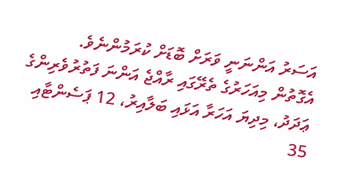އަސަރު އަންނަނީ ވަރަށް ބޮޑަށް ކުރަމުންނެވެ.
އެގޮތުން މިއަހަރުގެ ތެރޭގައި ރާއްޖެ އަންނަ ފަތުރުވެރިންގެ ޢަދަދު، މިދިޔަ އަހަރާ އަޅައި ބަލާއިރު، 12 ޕަސެންޓާއި 35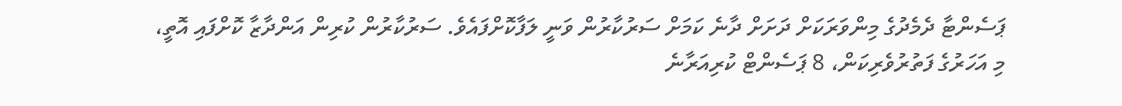ޕަސެންޓާ ދެމެދުގެ މިންވަރަކަށް ދަށަށް ދާނެ ކަމަށް ސަރުކާރުން ވަނީ ލަފާކޮށްފައެވެ. ސަރުކާރުން ކުރިން އަންދާޒާ ކޮށްފައި އޮތީ، މި އަހަރުގެ ފަތުރުވެރިކަން، 8 ޕަސެންޓް ކުރިއަރާނެ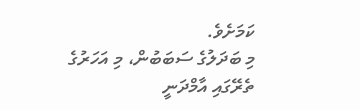ކަމަށެވެ.
މި ބަދަލުގެ ސަބަބުން، މި އަހަރުގެ ތެރޭގައި އާމްދަނީ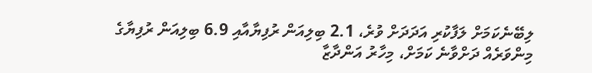ލިބޭނެކަމަށް ލަފާކުރި އަދަދަށް ވުރެ، 2.1 ބިލިއަން ރުފިޔާއާއި 6.9 ބިލިއަން ރުފިޔާގެ މިންވަރެއް ދަށްވާނެ ކަމަށް، މިހާރު އަންދާޒާ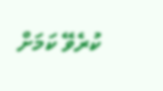ކުރެވޭ ކަމަށް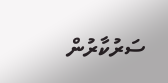ސަރުކާރުން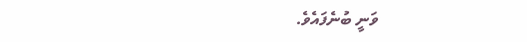ވަނީ ބުނެފައެވެ.